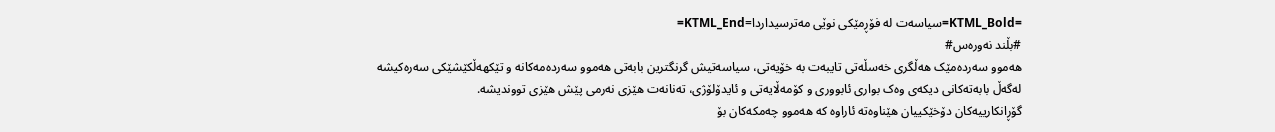=KTML_Bold=سیاسەت لە فۆڕمێکی نوێی مەترسیداردا=KTML_End=
#بڵند نەورەس#
ھەموو سەردەمێک ھەڵگری خەسڵەتی تایبەت بە خۆیەتی، سیاسەتیش گرنگترین بابەتی ھەموو سەردەمەکانە و تێکھەڵکێشێکی سەرەکیشە لەگەڵ بابەتەکانی دیکەی وەک بواری ئابووری و کۆمەڵایەتی و ئایدۆلۆژی، تەنانەت ھێزی نەرمی پێش ھێزی تووندیشە.
گۆڕانکارییەکان دۆخێکییان ھێناوەتە ئاراوە کە ھەموو چەمکەکان بۆ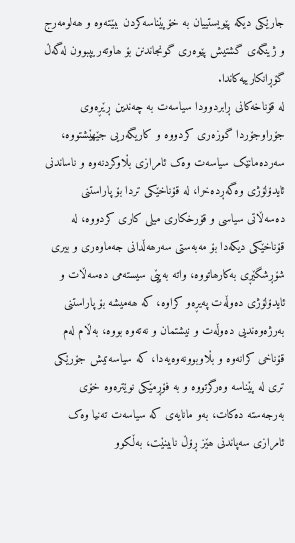جارێکی دیکە پێویستییان بە خۆپێناسەکردن ببێتەوە و ھەلومەرج و ژینگەی گشتیش پێوەری گونجاندنن بۆ ھاوتەریپبوون لەگەڵ گۆڕانکارییەکاندا.
لە قۆناخەکانی ڕابردوودا سیاسەت بە چەندین ڕێڕەوی جۆراوجۆردا گوزەری کردووە و کاریگەریی جێھێشتووە، سەردەمانێک سیاسەت وەک ئامرازی بڵاوکردنەوە و ناساندنی ئایدۆلۆژی وەگەڕدەخرا، لە قۆناخێکی تردا بۆ پاراستنی دەسەڵاتی سیاسی و قۆرخکاری میلی کاری کردووە، لە قۆناخێکی دیکەدا بۆ مەبەستی سەرھەڵدانی جەماوەری و بیری شۆڕشگێڕی بەکارھاتووە، واتە بەپێی سیستەمی دەسەڵات و ئایدۆلۆژی دەوڵەت پەیڕەو کراوە، کە ھەمیشە بۆ پاراستنی بەرژەوەندیی دەوڵەت و نیشتمان و نەتەوە بووە، بەڵام لەم قۆناخی کرانەوە و بڵاوبوونەوەیەدا، کە سیاسەتیش جۆرێکی تری لە پێناسە وەرگرتووە و بە فۆڕمێکی نوێترەوە خۆی بەرجەستە دەکات، بەو مانایەی کە سیاسەت تەنیا وەک ئامرازی سەپاندنی ھێز ڕۆڵ نابینێت، بەڵکوو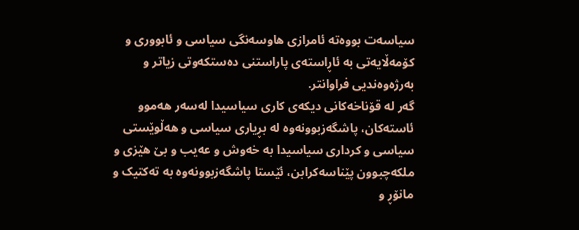سیاسەت بووەتە ئامرازی ھاوسەنگی سیاسی و ئابووری و کۆمەڵایەتی بە ئاڕاستەی پاراستنی دەستکەوتی زیاتر و بەرژەوەندیی فراوانتر.
گەر لە قۆناخەکانی دیکەی کاری سیاسیدا لەسەر ھەموو ئاستەکان، پاشگەزبوونەوە لە بڕیاری سیاسی و ھەڵوێستی سیاسی و کرداری سیاسیدا بە خەوش و عەیب و بێ ھێزی و ملکەچبوون پێناسەکرابن، ئێستا پاشگەزبوونەوە بە تەکتیک و مانۆڕ و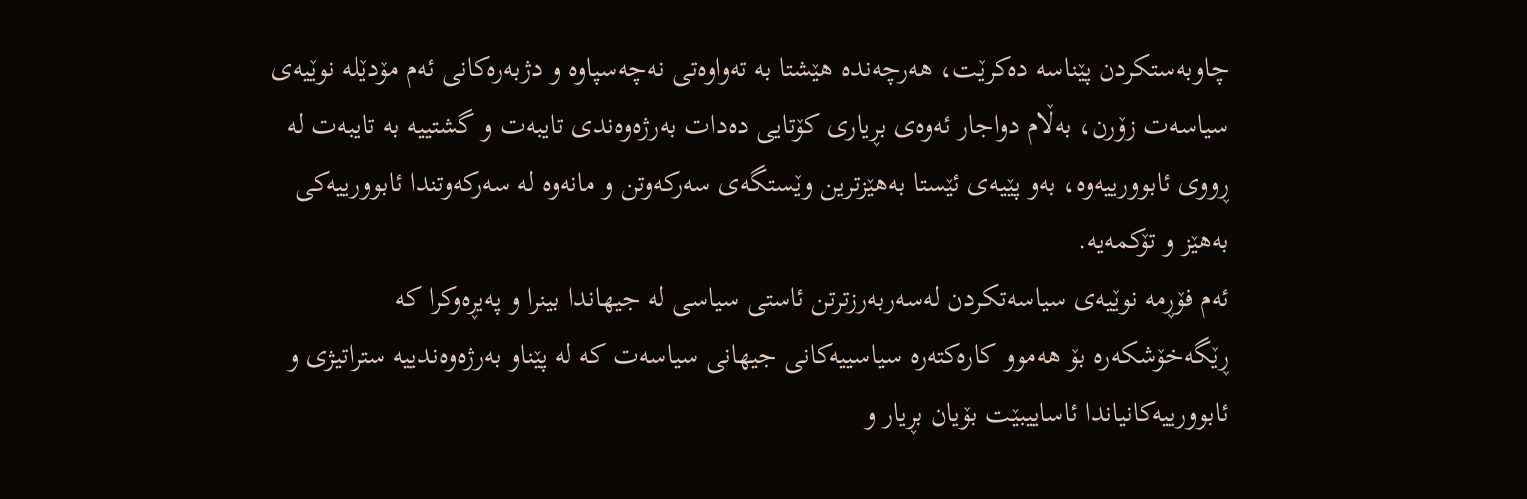چاوبەستکردن پێناسە دەکرێت، ھەرچەندە ھێشتا بە تەواوەتی نەچەسپاوە و دژبەرەکانی ئەم مۆدێلە نوێیەی سیاسەت زۆرن، بەڵام دواجار ئەوەی بڕیاری کۆتایی دەدات بەرژەوەندی تایبەت و گشتییە بە تایبەت لە ڕووی ئابوورییەوە، بەو پێیەی ئێستا بەھێزترین وێستگەی سەرکەوتن و مانەوە لە سەرکەوتندا ئابوورییەکی بەھێز و تۆکمەیە.
ئەم فۆڕمە نوێیەی سیاسەتکردن لەسەربەرزترتن ئاستی سیاسی لە جیھاندا بینرا و پەیڕەوکرا کە ڕێگەخۆشکەرە بۆ ھەموو کارەکتەرە سیاسییەکانی جیھانی سیاسەت کە لە پێناو بەرژەوەندییە ستراتیژی و ئابوورییەکانیاندا ئاساییبێت بۆیان بڕیار و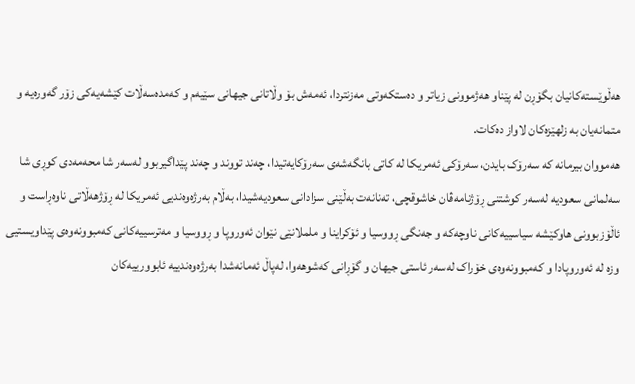ھەڵوێستەکانیان بگۆڕن لە پێناو ھەژموونی زیاتر و دەستکەوتی مەزنتردا، ئەمەش بۆ وڵاتانی جیھانی سێیەم و کەمدەسەڵات کێشەیەکی زۆر گەورەیە و متمانەیان بە زلھێزەکان لاواز دەکات.
ھەمووان بیرمانە کە سەرۆک بایدن، سەرۆکی ئەمریکا لە کاتی بانگەشەی سەرۆکایەتیدا، چەند تووند و چەند پێداگیربوو لەسەر شا محەمەدی کوڕی شا سەلمانی سعودیە لەسەر کوشتنی ڕۆژنامەڤان خاشوقچی، تەنانەت بەڵێنی سزادانی سعودیەشیدا، بەڵام بەرژەوەندیی ئەمریکا لە ڕۆژھەڵاتی ناوەڕاست و ئاڵۆزبوونی ھاوکێشە سیاسییەکانی ناوچەکە و جەنگی ڕووسیا و ئۆکراینا و ململانێی نێوان ئەوروپا و ڕووسیا و مەترسییەکانی کەمبوونەوەی پێداویستیی وزە لە ئەوروپادا و کەمبوونەوەی خۆراک لەسەر ئاستی جیھان و گۆڕانی کەشوھەوا، لەپاڵ ئەمانەشدا بەرژەوەندییە ئابوورییەکان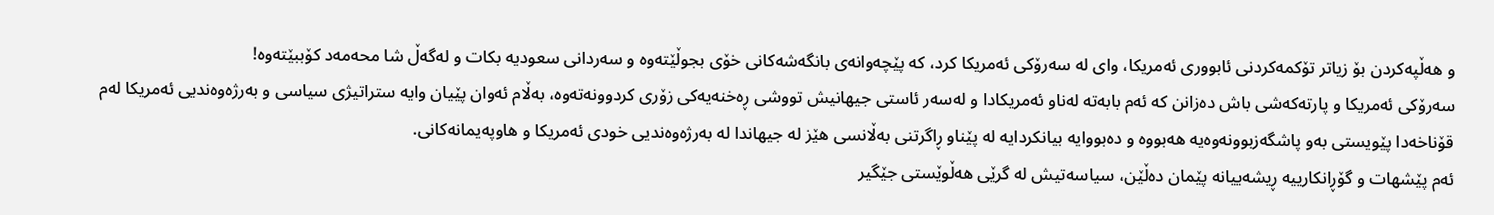و ھەڵپەکردن بۆ زیاتر تۆکمەکردنی ئابووری ئەمریکا، وای لە سەرۆکی ئەمریکا کرد، کە پێچەوانەی بانگەشەکانی خۆی بجوڵێتەوە و سەردانی سعودیە بکات و لەگەڵ شا محەمەد کۆببێتەوە!
سەرۆکی ئەمریکا و پارتەکەشی باش دەزانن کە ئەم بابەتە لەناو ئەمریکادا و لەسەر ئاستی جیھانیش تووشی ڕەخنەیەکی زۆری کردوونەتەوە، بەڵام ئەوان پێیان وایە ستراتیژی سیاسی و بەرژەوەندیی ئەمریکا لەم قۆناخەدا پێویستی بەو پاشگەزبوونەوەیە ھەبووە و دەبووایە بیانکردایە لە پێناو ڕاگرتنی بەڵانسی ھێز لە جیھاندا لە بەرژەوەندیی خودی ئەمریکا و ھاوپەیمانەکانی.
ئەم پێشھات و گۆڕانکارییە ڕیشەییانە پێمان دەڵێن، سیاسەتیش لە گرێی ھەڵوێستی جێگیر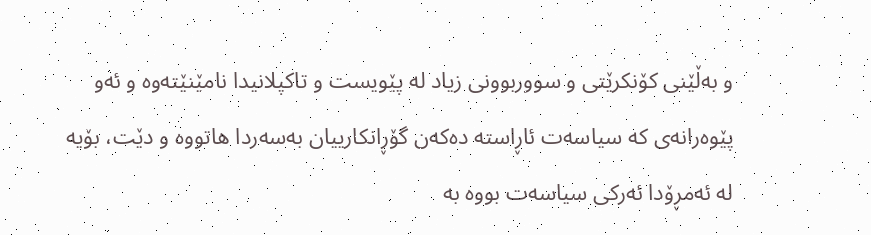و بەڵێنی کۆنکرێتی و سووربوونی زیاد لە پێویست و تاکپلانیدا نامێنێتەوە و ئەو پێوەرانەی کە سیاسەت ئاڕاستە دەکەن گۆڕانکارییان بەسەردا ھاتووە و دێت، بۆیە لە ئەمڕۆدا ئەرکی سیاسەت بووە بە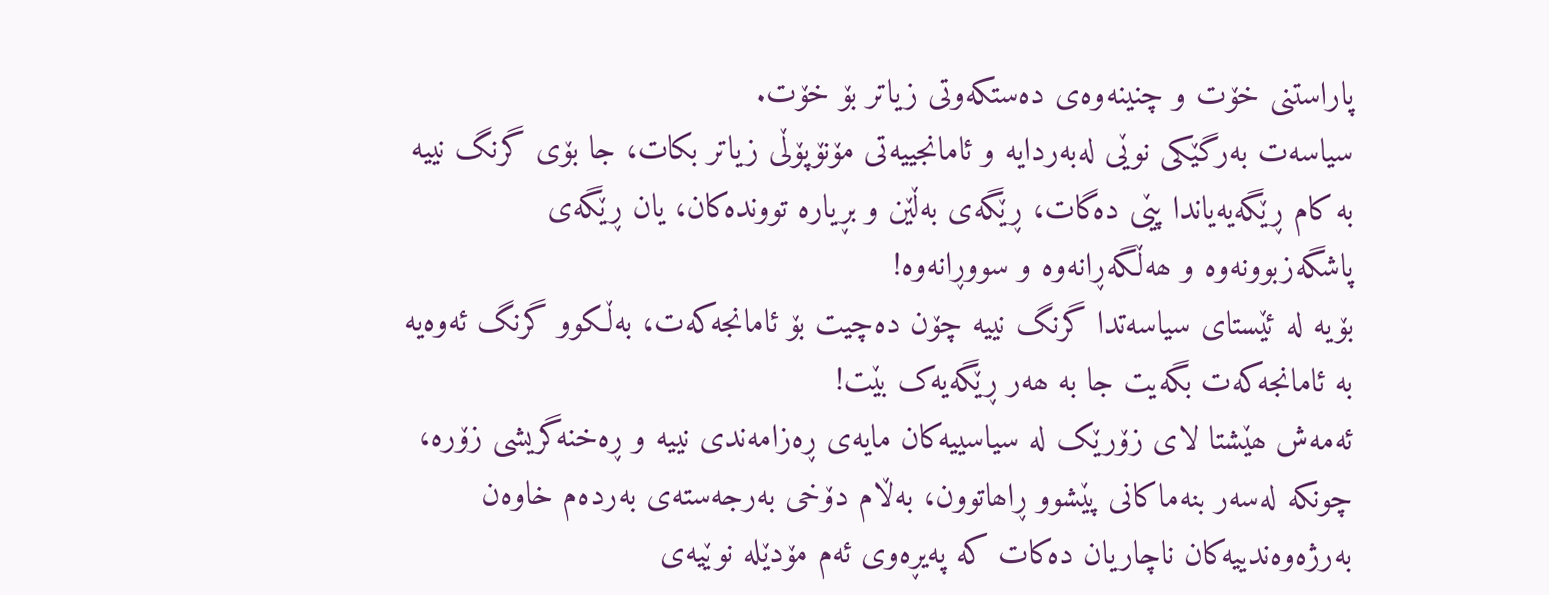پاراستنی خۆت و چنینەوەی دەستکەوتی زیاتر بۆ خۆت.
سیاسەت بەرگێکی نوێی لەبەردایە و ئامانجییەتی مۆنۆپۆڵی زیاتر بکات، جا بۆی گرنگ نییە بە کام ڕێگەیەیاندا پێی دەگات، ڕێگەی بەڵێن و بڕیارە تووندەکان، یان ڕێگەی پاشگەزبوونەوە و ھەڵگەڕانەوە و سووڕانەوە!
بۆیە لە ئێستای سیاسەتدا گرنگ نییە چۆن دەچیت بۆ ئامانجەکەت، بەڵکوو گرنگ ئەوەیە بە ئامانجەکەت بگەیت جا بە ھەر ڕێگەیەک بێت!
ئەمەش ھێشتا لای زۆرێک لە سیاسییەکان مایەی ڕەزامەندی نییە و ڕەخنەگریشی زۆرە، چونکە لەسەر بنەماکانی پێشوو ڕاھاتوون، بەڵام دۆخی بەرجەستەی بەردەم خاوەن بەرژەوەندییەکان ناچاریان دەکات کە پەیڕەوی ئەم مۆدێلە نوێیەی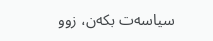سیاسەت بکەن، زوو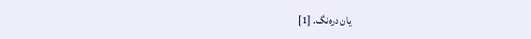یان درەنگ. [1]